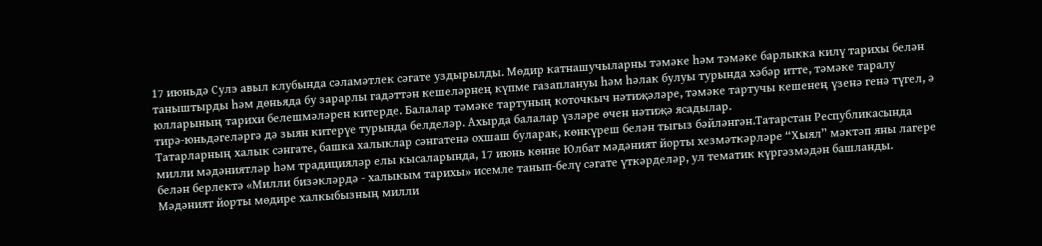17 июньдә Сулэ авыл клубында сәламәтлек сәгате уздырылды. Мөдир катнашучыларны тәмәке һәм тәмәке барлыкка килү тарихы белән таныштырды һәм дөньяда бу зарарлы гадәттән кешеләрнең күпме газаплануы һәм һәлак булуы турында хәбәр итте, тәмәке таралу юлларының тарихи белешмәләрен китерде. Балалар тәмәке тартуның коточкыч нәтиҗәләре, тәмәке тартучы кешенең үзенә генә түгел, ә тирә-юньдәгеләргә дә зыян китерүе турында белделәр. Ахырда балалар үзләре өчен нәтиҗә ясадылар.
Татарларның халык сәнгате, башка халыклар сәнгатенә охшаш буларак, көнкүреш белән тыгыз бәйләнгән.Татарстан Республикасында милли мәдәниятләр һәм традицияләр елы кысаларында, 17 июнь көнне Юлбат мәдәният йорты хезмәткәрләре “Хыял” мәктәп яны лагере белән берлектә «Милли бизәкләрдә - халыкым тарихы» исемле танып-белү сәгате үткәрделәр, ул тематик күргәзмәдән башланды. Мәдәният йорты мөдире халкыбызның милли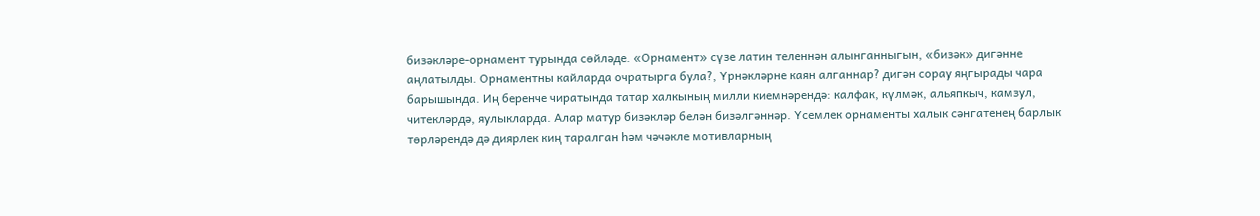бизәкләре-орнамент турында сөйләде. «Орнамент» сүзе латин теленнән алынганныгын, «бизәк» дигәнне аңлатылды. Орнаментны кайларда очратырга була?, Үрнәкләрне каян алганнар? дигән сорау яңгырады чара барышында. Иң беренче чиратында татар халкының милли киемнәрендә: калфак, күлмәк, альяпкыч, камзул, читекләрдә, яулыкларда. Алар матур бизәкләр белән бизәлгәннәр. Үсемлек орнаменты халык сәнгатенең барлык төрләрендә дә диярлек киң таралган һәм чәчәкле мотивларның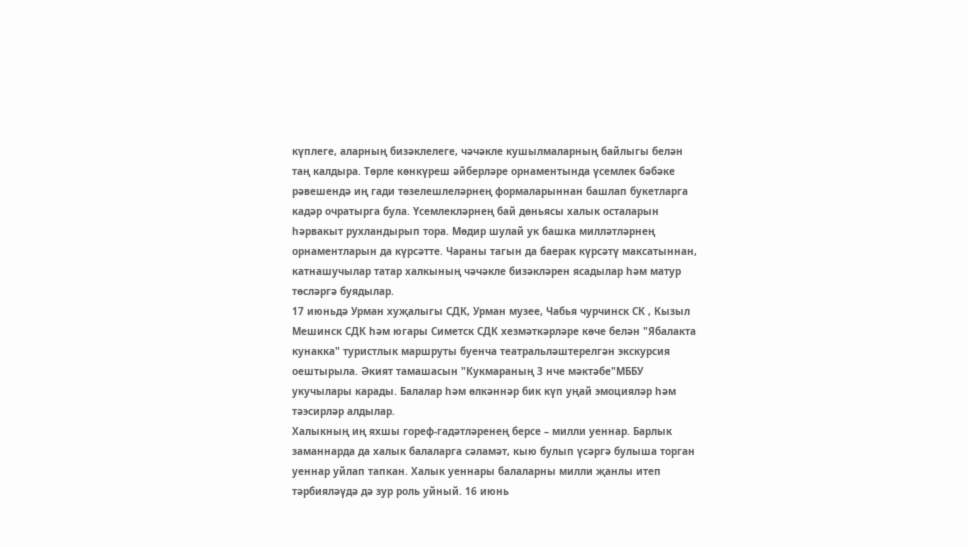күплеге, аларның бизәклелеге, чәчәкле кушылмаларның байлыгы белән таң калдыра. Төрле көнкүреш әйберләре орнаментында үсемлек бәбәке рәвешендә иң гади төзелешлеләрнең формаларыннан башлап букетларга кадәр очратырга була. Үсемлекләрнең бай дөньясы халык осталарын һәрвакыт рухландырып тора. Мөдир шулай ук башка милләтләрнең орнаментларын да күрсәтте. Чараны тагын да баерак күрсәтү максатыннан, катнашучылар татар халкының чәчәкле бизәкләрен ясадылар һәм матур төсләргә буядылар.
17 июньдә Урман хуҗалыгы СДК, Урман музее, Чабья чурчинск СК , Кызыл Мешинск СДК һәм югары Симетск СДК хезмәткәрләре көче белән "Ябалакта кунакка" туристлык маршруты буенча театральләштерелгән экскурсия оештырыла. Әкият тамашасын "Кукмараның 3 нче мәктәбе"МББУ укучылары карады. Балалар һәм өлкәннәр бик күп уңай эмоцияләр һәм тәэсирләр алдылар.
Халыкның иң яхшы гореф-гадәтләренең берсе – милли уеннар. Барлык заманнарда да халык балаларга сәламәт, кыю булып үсәргә булыша торган уеннар уйлап тапкан. Халык уеннары балаларны милли җанлы итеп тәрбияләүдә дә зур роль уйный. 16 июнь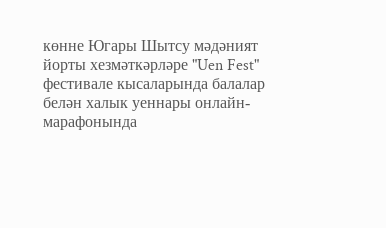көнне Югары Шытсу мәдәният йорты хезмәткәрләре "Uen Fest" фестивале кысаларында балалар белән халык уеннары онлайн-марафонында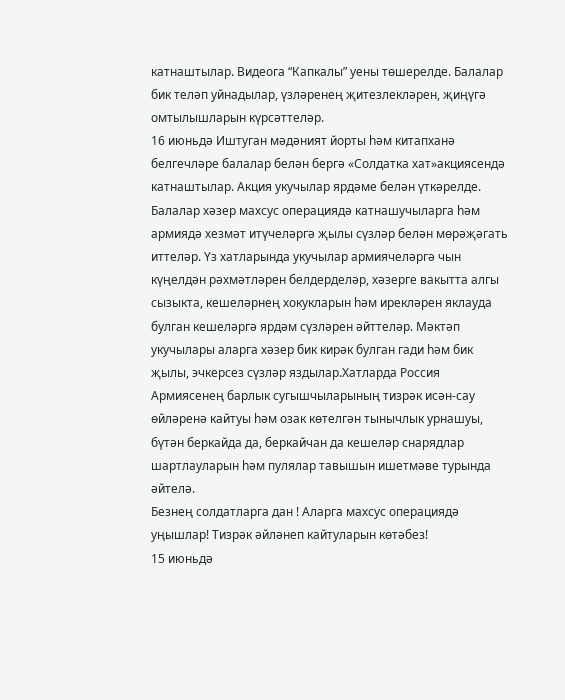катнаштылар. Видеога “Капкалы” уены төшерелде. Балалар бик теләп уйнадылар, үзләренең җитезлекләрен, җиңүгә омтылышларын күрсәттеләр.
16 июньдә Иштуган мәдәният йорты һәм китапханә белгечләре балалар белән бергә «Солдатка хат»акциясендә катнаштылар. Акция укучылар ярдәме белән үткәрелде. Балалар хәзер махсус операциядә катнашучыларга һәм армиядә хезмәт итүчеләргә җылы сүзләр белән мөрәҗәгать иттеләр. Үз хатларында укучылар армиячеләргә чын күңелдән рәхмәтләрен белдерделәр, хәзерге вакытта алгы сызыкта, кешеләрнең хокукларын һәм ирекләрен яклауда булган кешеләргә ярдәм сүзләрен әйттеләр. Мәктәп укучылары аларга хәзер бик кирәк булган гади һәм бик җылы, эчкерсез сүзләр яздылар.Хатларда Россия Армиясенең барлык сугышчыларының тизрәк исән-сау өйләренә кайтуы һәм озак көтелгән тынычлык урнашуы, бүтән беркайда да, беркайчан да кешеләр снарядлар шартлауларын һәм пулялар тавышын ишетмәве турында әйтелә.
Безнең солдатларга дан ! Аларга махсус операциядә уңышлар! Тизрәк әйләнеп кайтуларын көтәбез!
15 июньдә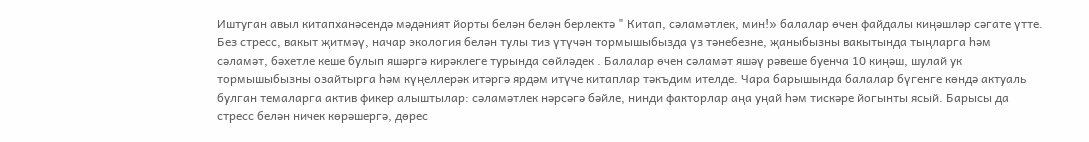Иштуган авыл китапханәсендә мәдәният йорты белән белән берлектә " Китап, сәламәтлек, мин!» балалар өчен файдалы киңәшләр сәгате үтте. Без стресс, вакыт җитмәү, начар экология белән тулы тиз үтүчән тормышыбызда үз тәнебезне, җаныбызны вакытында тыңларга һәм сәламәт, бәхетле кеше булып яшәргә кирәклеге турында сөйләдек . Балалар өчен сәламәт яшәү рәвеше буенча 10 киңәш, шулай ук тормышыбызны озайтырга һәм күңеллерәк итәргә ярдәм итүче китаплар тәкъдим ителде. Чара барышында балалар бүгенге көндә актуаль булган темаларга актив фикер алыштылар: сәламәтлек нәрсәгә бәйле, нинди факторлар аңа уңай һәм тискәре йогынты ясый. Барысы да стресс белән ничек көрәшергә, дөрес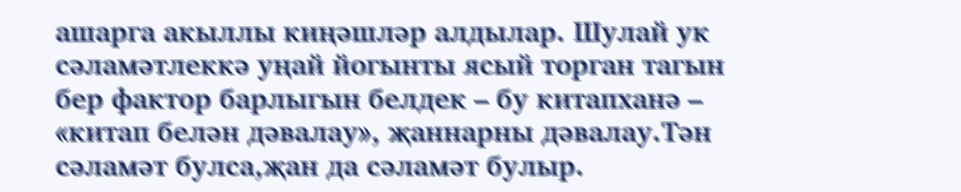ашарга акыллы киңәшләр алдылар. Шулай ук сәламәтлеккә уңай йогынты ясый торган тагын бер фактор барлыгын белдек – бу китапханә – «китап белән дәвалау», җаннарны дәвалау.Тән сәламәт булса,җан да сәламәт булыр.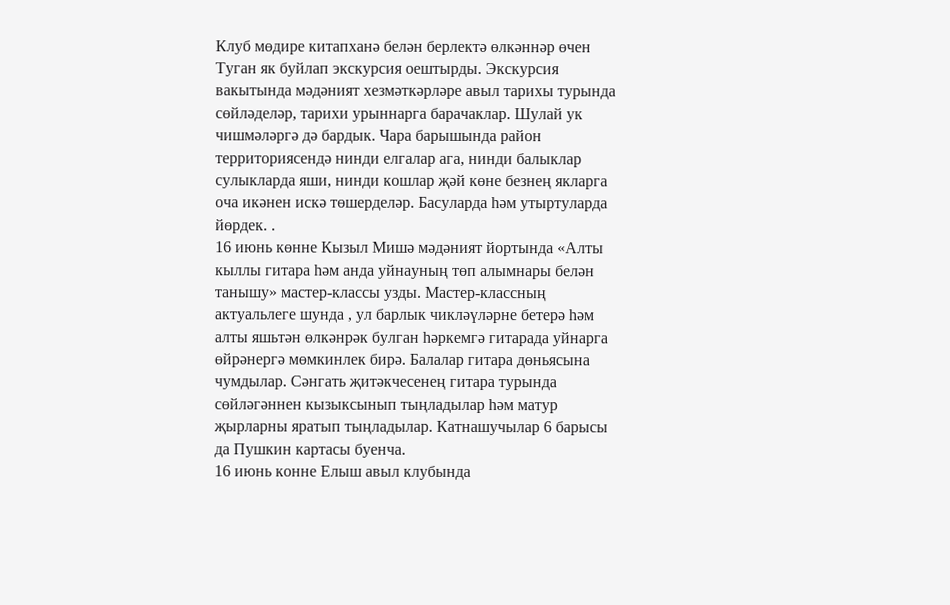Клуб мөдире китапханә белән берлектә өлкәннәр өчен Туган як буйлап экскурсия оештырды. Экскурсия вакытында мәдәният хезмәткәрләре авыл тарихы турында сөйләделәр, тарихи урыннарга барачаклар. Шулай ук чишмәләргә дә бардык. Чара барышында район территориясендә нинди елгалар ага, нинди балыклар сулыкларда яши, нинди кошлар җәй көне безнең якларга оча икәнен искә төшерделәр. Басуларда һәм утыртуларда йөрдек. .
16 июнь көнне Кызыл Мишә мәдәният йортында «Алты кыллы гитара һәм анда уйнауның төп алымнары белән танышу» мастер-классы узды. Мастер-классның актуальлеге шунда , ул барлык чикләүләрне бетерә һәм алты яшьтән өлкәнрәк булган һәркемгә гитарада уйнарга өйрәнергә мөмкинлек бирә. Балалар гитара дөньясына чумдылар. Сәнгать җитәкчесенең гитара турында сөйләгәннен кызыксынып тыңладылар һәм матур җырларны яратып тыңладылар. Катнашучылар 6 барысы да Пушкин картасы буенча.
16 июнь конне Елыш авыл клубында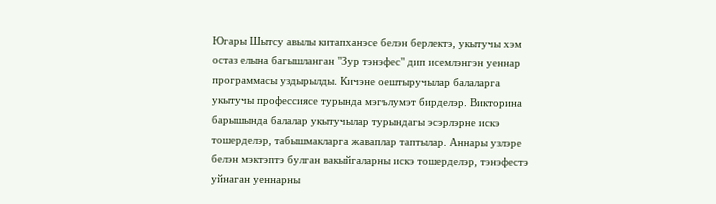Югары Шытсу авылы китапханэсе белэн берлектэ, укытучы хэм остаз елына багышланган "Зур тэнэфес" дип исемлэнгэн уеннар программасы уздырылды. Кичэне оештыручылар балаларга укытучы профессиясе турында мэгълумэт бирделэр. Викторина барышында балалар укытучылар турындагы эсэрлэрне искэ тошерделэр, табышмакларга жаваплар таптылар. Аннары узлэре белэн мэктэптэ булган вакыйгаларны искэ тошерделэр, тэнэфестэ уйнаган уеннарны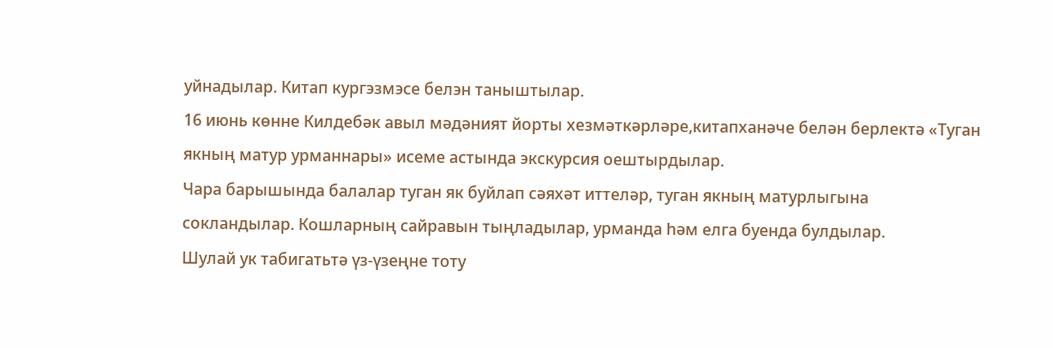уйнадылар. Китап кургэзмэсе белэн таныштылар.
16 июнь көнне Килдебәк авыл мәдәният йорты хезмәткәрләре,китапханәче белән берлектә «Туган якның матур урманнары» исеме астында экскурсия оештырдылар.
Чара барышында балалар туган як буйлап сәяхәт иттеләр, туган якның матурлыгына сокландылар. Кошларның сайравын тыңладылар, урманда һәм елга буенда булдылар.
Шулай ук табигатьтә үз-үзеңне тоту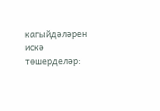кагыйдәләрен искә төшерделәр: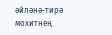әйләнә-тирә мохитнең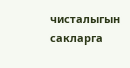чисталыгын сакларга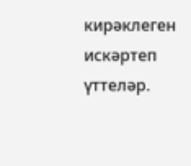кирәклеген искәртеп үттеләр.